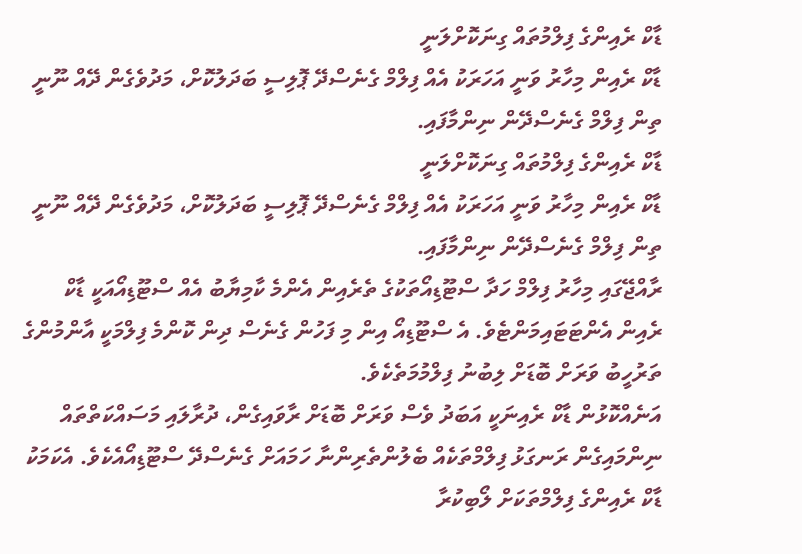ޑާކް ރެއިންގެ ފިލްމުތައް ގިނަކޮށްލަނީ
ޑާކް ރެއިން މިހާރު ވަނީ އަހަރަކު އެއް ފިލްމް ގެނެސްދޭ ޕޮލިސީ ބަދަލުކޮށް، މަދުވެގެން ދޭއް ނޫނީ ތިން ފިލްމް ގެނެސްދޭން ނިންމާފައި.
ޑާކް ރެއިންގެ ފިލްމުތައް ގިނަކޮށްލަނީ
ޑާކް ރެއިން މިހާރު ވަނީ އަހަރަކު އެއް ފިލްމް ގެނެސްދޭ ޕޮލިސީ ބަދަލުކޮށް، މަދުވެގެން ދޭއް ނޫނީ ތިން ފިލްމް ގެނެސްދޭން ނިންމާފައި.
ރާއްޖޭގައި މިހާރު ފިލްމް ހަދާ ސްޓޫޑިއޯތަކުގެ ތެރެއިން އެންމެ ކާމިޔާބު އެއް ސްޓޫޑިއޯއަކީ ޑާކް ރެއިން އެންޓަޓައިމަންޓެވެ. އެ ސްޓޫޑިއޯ އިން މި ފަހުން ގެނެސް ދިން ކޮންމެ ފިލްމަކީ އާންމުންގެ ތަރުހީބު ވަރަށް ބޮޑަށް ލިބުނު ފިލްމުމަތެކެވެ.
އަނެއްކޮޅުން ޑާކް ރެއިނަކީ އަބަދު ވެސް ވަރަށް ބޮޑަށް ރާވައިގެން، ދުރާލައި މަސައްކަތްތައް ނިންމައިގެން ރަނގަޅު ފިލްމްތަކެއް ބެލުންތެރިންނާ ހަމައަށް ގެނެސްދޭ ސްޓޫޑިއޯއެކެވެ. އެކަމަކު ޑާކް ރެއިންގެ ފިލްމްތަކަށް ލޯބިކުރާ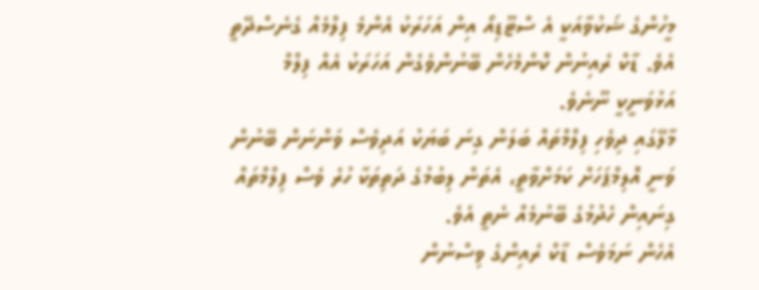މީހުންގެ ޝަކުވާއަކީ އެ ސްޓޫޑިއޯ އިން އަހަރަކު އެންމެ ފިލްމެއް ގެނެސްދޭތީ އެވެ. ޑާކް ރެއިނުން ކޮންމެހެން ބޭނުންވެގެން އަހަރަކު އެއް ފިލްމް އަޅުވަނީކީ ނޫނެވެ.
މާލޭގައި ދިވެހި ފިލްމްތައް ބަލަން ގިނަ ބަޔަކު އަދިވެސް ވަންނަން ބޭނުން ވަނީ އޮލިމްޕަހަށް ކަމަށްވާތީ، އެތަން ލިބުމުގެ ދަތިތަކާ ހުރެ ވެސް ފިލްމްތައް ގިނައިން ހެދުމުގެ ބޭނުމެއް ނެތީ އެވެ.
އެހެން ނަމަވެސް ޑާކް ރެއިންގެ ވިސްނުން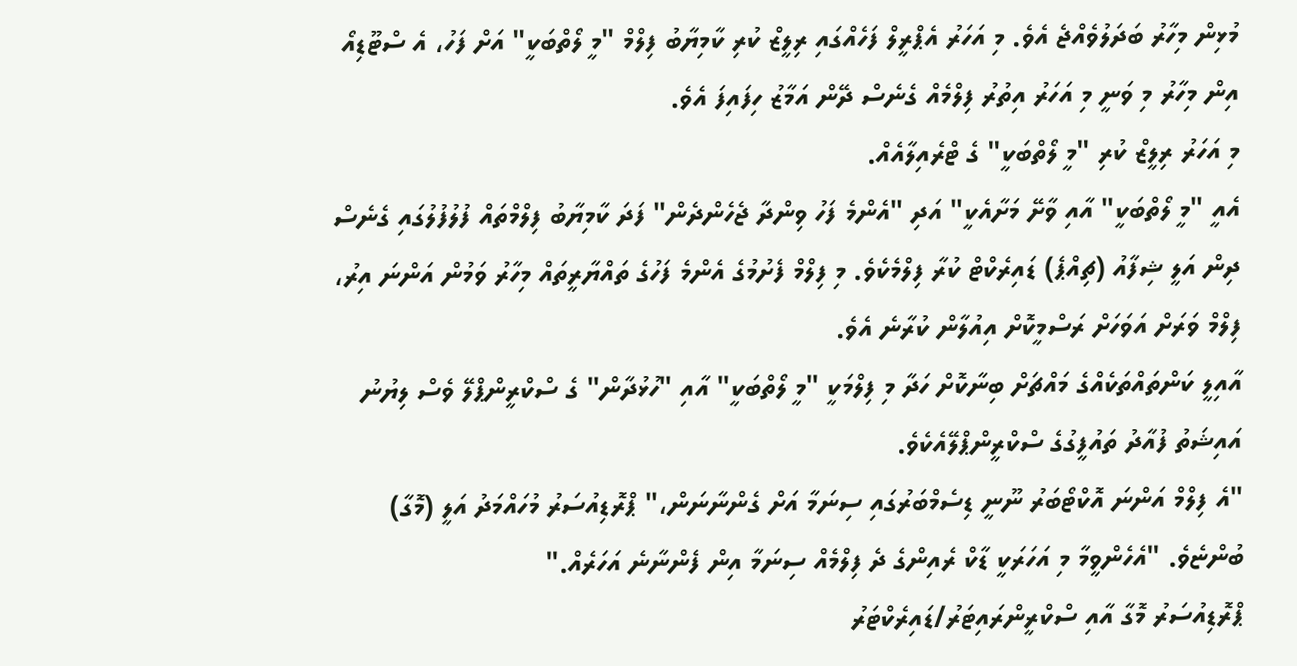މުޅިން މިހާރު ބަދަލުވެއްޖެ އެވެ. މި އަހަރު އެޕްރީލް ފަހެއްގައި ރިލީޒް ކުރި ކާމިޔާބު ފިލްމް "މީ ލޯތްބަކީ" އަށް ފަހު، އެ ސްޓޫޑިއޯ އިން މިހާރު މި ވަނީ މި އަހަރު އިތުރު ފިލްމެއް ގެނެސް ދޭން އަމާޒު ހިފައިފަ އެވެ.
މި އަހަރު ރިލީޒް ކުރި "މީ ލޯތްބަކީ" ގެ ޓްރެއިލާއެއް.
އެއީ "މީ ލޯތްބަކީ" އާއި ވާށޭ މަށާއެކީ" އަދި "އެންމެ ފަހު ވިންދާ ޖެހެންދެން" ފަދަ ކާމިޔާބު ފިލްމްތައް ފުލުފުލުގައި ގެނެސް ދިން އަލީ ޝިފާއު (ޗިއްޕެ) ޑައިރެކްޓް ކުރާ ފިލްމެކެވެ. މި ފިލްމް ފެށުމުގެ އެންމެ ފަހުގެ ތައްޔާރީތައް މިހާރު ވަމުން އަންނަ އިރު، ފިލްމް ވަރަށް އަވަހަށް ރަސްމީކޮށް އިއުލާން ކުރާނެ އެވެ.
އާއިލީ ކަންތައްތަކެއްގެ މައްޗަށް ބިނާކޮށް ހަދާ މި ފިލްމަކީ "މީ ލޯތްބަކީ" އާއި "ހުޅުދާން" ގެ ސްކްރީންޕްލޭ ވެސް ލިޔުނު އައިޝަތު ފުއާދު ތައުފީގުގެ ސްކްރީންޕްލޭއެކެވެ.
"އެ ފިލްމް އަންނަ އޮކްޓޯބަރު ނޫނީ ޑިސެމްބަރުގައި ސިނަމާ އަށް ގެންނާނަން،" ޕްރޮޑިއުސަރު މުހައްމަދު އަލީ (މޮގާ) ބުންޏެވެ. "އެހެންވީމާ މި އަހަރަކީ ޑާކް ރެއިންގެ ދެ ފިލްމެއް ސިނަމާ އިން ފެންނާނެ އަހަރެއް."
ޕްރޮޑިއުސަރު މޮގާ އާއި ސްކްރީންރައިޓަރު/ޑައިރެކްޓަރު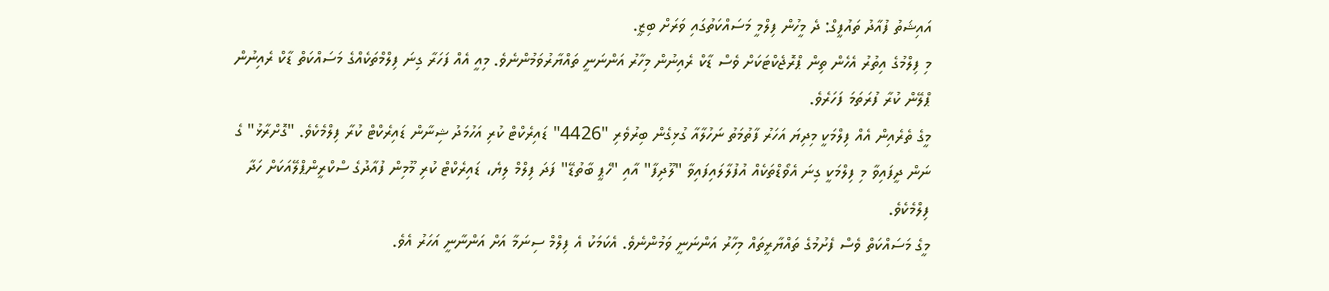އައިޝަތު ފުއާދު ތައުފީގް: ދެ މީހުން ފިލްމީ މަސައްކަތުގައި ވަރަށް ބިޒީ.
މި ފިލްމުގެ އިތުރު އެހެން ތިން ޕްރޮޖެކްޓަކަށް ވެސް ޑާކް ރެއިނުން މިހާރު އަންނަނީ ތައްޔާރުވަމުންނެވެ. މިއީ އެއް ފަހަރާ ގިނަ ފިލްމްތަކެއްގެ މަސައްކަތް ޑާކް ރެއިނުން ޕްލޭން ކުރާ ފުރަތަމަ ފަހަރެވެ.
މީގެ ތެރެއިން އެއް ފިލްމަކީ މިދިޔަ އަހަރު ފާތުމަތު ނަހުލާއާ ގުޅިގެން ބިރުވެރި "4426" ޑައިރެކްޓް ކުރި އަހުމަދު ޝިނާން ޑައިރެކްޓް ކުރާ ފިލްމެކެވެ. "ގޮށްރާޅު" ގެ ނަން ދީފައިވާ މި ފިލްމަކީ ގިނަ އެވޯޑްތަކެއް އުފުލާލައިފައިވާ "ލޫދިފާ" އާއި "ހެޕީ ބާތުޑޭ" ފަދަ ފިލްމް ލިޔެ، ޑައިރެކްޓް ކުރި މޫމިން ފުއާދުގެ ސްކްރީންޕްލޭއަކަށް ހަދާ ފިލްމެކެވެ.
މީގެ މަސައްކަތް ވެސް ފެށުމުގެ ތައްޔާރީތައް މިހާރު އަންނަނީ ވަމުންނެވެ. އެކަމަކު އެ ފިލްމް ސިނަމާ އަށް އަންނާނީ އަހަރު އެވެ.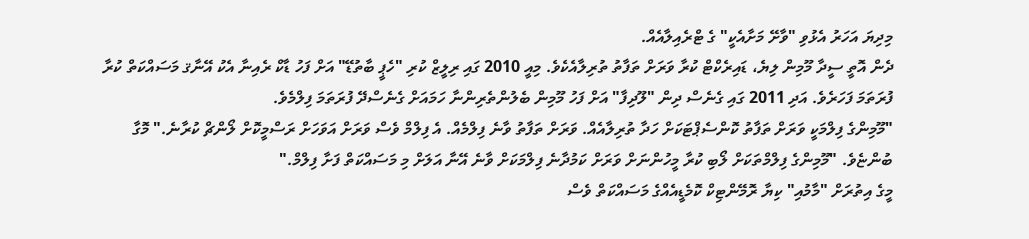މިދިޔަ އަހަރު އެޅުވި "ވާށޭ މަށާއެކީ" ގެ ޓްރެއިލާއެއް.
ދެން އޮތީ ސީދާ މޫމިން ލިޔެ، ޑައިރެކްޓް ކުރާ ވަރަށް ތަފާތު ތުރިލާއެކެވެ. މިއީ 2010 ގައި ރިލީޒް ކުރި "ހެޕީ ބާތުޑޭ" އަށް ފަހު ޑާކް ރެއިނާ އެކު އޭނާޤ މަސައްކަތް ކުރާ ފުރަތަމަ ފަހަރެވެ. އަދި 2011 ގައި ގެނެސް ދިން "ލޫދިފާ" އަށް ފަހު މޫމިން ބެލުންތެރިންނާ ހަމައަށް ގެނެސްދޭ ފުރަތަމަ ފިލްމެވެ.
"މޫމިންގެ ފިލްމަކީ ވަރަށް ތަފާތު ކޮންސެޕްޓަކަށް ހަދާ ތުރިލާއެއް. ވަރަށް ތަފާތު ވާނެ ފިލްމެއް. އެ ފިލްމް ވެސް ވަރަށް އަވަހަށް ރަސްމީކޮށް ލޯންޗް ކުރާނެ." މޮގާ ބުންޏެވެ. "މޫމިންގެ ފިލްމްތަކަށް ލޯބި ކުރާ މީހުންނަށް ވަރަށް ކަމުދާނެ ފިލްމަކަށް ވާނެ އޭނާ އަލަށް މި މަސައްކަތް ފަށާ ފިލްމް."
މީގެ އިތުރަށް "މާމުއި" ކިޔާ ރޮމޭންޓިކް ކޮމެޑީއެއްގެ މަސައްކަތް ވެސް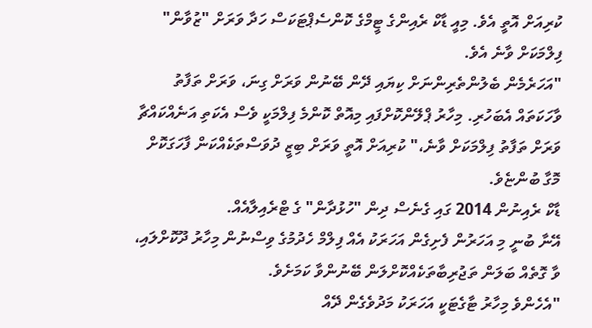ކުރިއަށް އޮތީ އެވެ. މިއީ ޑާކް ރެއިންގެ ޓީމްގެ ކޮންސެޕްޓަކަސް ހަދާ ވަރަށް "ޒުވާން" ފިލްމަކަށް ވާނެ އެވެ.
"އަހަރެމެން ބެލުންތެރިންނަށް ކިޔައި ދޭން ބޭނުން ވަރަށް ގިނަ، ވަރަށް ތަފާތު ވާހަކަތައް އެބަހުރި. މިހާރު ޕްލޭންކޮށްފައި މިއޮތް ކޮންމެ ފިލްމަކީ ވެސް އެކަތި އަނެއްކައްޗާ ވަރަށް ތަފާތު ފިލްމަކަށް ވާނެ،" ކުރިއަށް އޮތީ ވަރަށް ބިޒީ ދުވަސްތަކެއްކަން ފާހަގަކޮށް މޮގާ ބުންޏެވެ.
ޑާކް ރެއިނުން 2014 ގައި ގެނެސް ދިން "ހުޅުދާން" ގެ ޓްރެއިލާއެއް.
އޭނާ ބުނީ މި އަހަރުން ފެށިގެން އަހަރަކު އެއް ފިލްމް ހެދުމުގެ ވިސްނުން މިހާރު ދޫކޮށްލައި، ވާ ގޮތެއް ބަލަން ތަޖުރިބާތަކެއްކޮށްލަން ބޭނުންވާ ކަމަށެވެ.
"އެހެންވެ މިހާރު ޓާގެޓަކީ އަހަރަކު މަދުވެގެން ދޭއް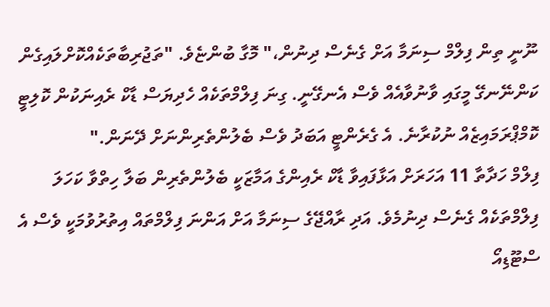ނޫނީ ތިން ފިލްމް ސިނަމާ އަށް ގެނެސް ދިނުން،" މޮގާ ބުންޏެވެ. "ތަޖުރިބާތަކެއްކޮށްލައިގެން ކަންނޭނގޭ މީގައި ވާނުވާއެއް ވެސް އެނގޭނީ. ގިނަ ފިލްމްތަކެއް ހެދިޔަސް ޑާކް ރެއިނަކުން ކޮލިޓީ ކޮމްޕްރަމައިޒެއް ނުކުރާނެ. އެ ގެރެންޓީ އަބަދު ވެސް ބެލުންތެރިންނަށް ދޭނަން."
ފިލްމް ހަދާތާ 11 އަހަރަށް އަޅާފައިވާ ޑާކް ރެއިންގެ އަމާޒަކީ ބެލުންތެރިން ބަލާ ހިތްވާ ކަހަލަ ފިލްމްތަކެއް ގެނެސް ދިނުމެވެ. އަދި ރާއްޖޭގެ ސިނަމާ އަށް އަންނަ ފިލްމްތައް އިތުރުވުމަކީ ވެސް އެ ސްޓޫޑިއޯ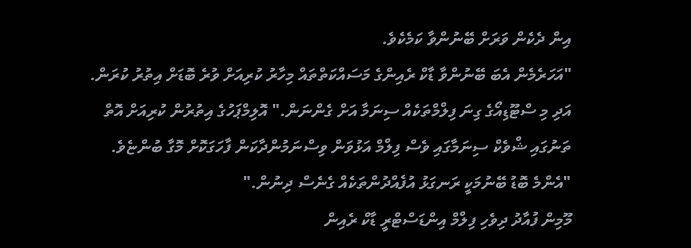އިން ދެކެން ވަރަށް ބޭނުންވާ ކަމެކެވެ.
"އަހަރެމެން އެބަ ބޭނުންވާ ޑާކް ރެއިންގެ މަސައްކަތްތައް މިހާރު ކުރިއަށް ވުރެ ބޮޑަށް އިތުރު ކުރަން. އަދި މި ސްޓޫޑިއޯގެ ގިނަ ފިލްމްތަކެއް ސިނަމާ އަށް ގެންނަން." އޮލިމްޕަހުގެ އިތުރުން ކުރިއަށް އޮތް ތަނުގައި ޝްވެކް ސިނަމާގައި ވެސް ފިލްމް އަޅުވަން ވިސްނަމުންދާކަން ފާހަގަކޮށް މޮގާ ބުންޏެވެ. "އެންމެ ބޮޑު ބޭނުމަކީ ރަނގަޅު އުފެއްދުންތަކެއް ގެނެސް ދިނުން."
މޫމިން ފުއާދު ދިވެހި ފިލްމް އިންޑަސްޓްރީ ޑާކް ރެއިން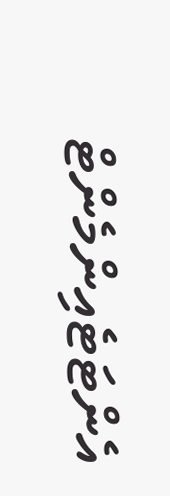އެންޓަޓެއިންމެންޓް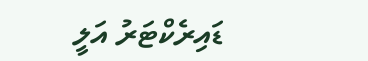ޑައިރެކްޓަރު އަލީ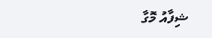ޝިފާއު މޮގާ